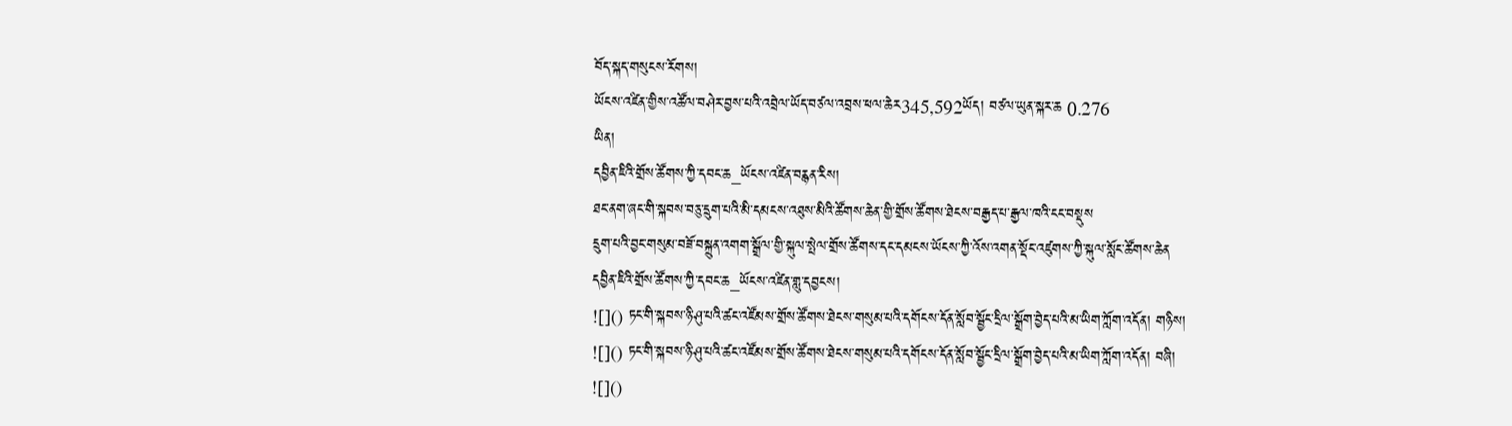བོད་སྐད་གསུངས་རོགས།
ཡོངས་འཛིན་གྱིས་འཚོལ་བཤེར་བྱས་པའི་འབྲེལ་ཡོད་བཙལ་འབྲས་ཕལ་ཆེར345,592ཡོད། བཙལ་ཡུན་སྐར་ཆ 0.276
ཡིན།
དབྱིན་ཇིའི་གྲོས་ཚོགས་ཀྱི་དབང་ཆ_ཡོངས་འཛིན་བརྙན་རིས།
ཐང་ནག་ཞང་གི་སྐབས་བཅུ་དྲུག་པའི་མི་དམངས་འཐུས་མིའི་ཚོགས་ཆེན་གྱི་གྲོས་ཚོགས་ཐེངས་བརྒྱད་པ་རྒྱལ་ཁའི་ངང་བསྡུས
དྲུག་པའི་བྱང་གསུམ་བཟོ་བསྐྲུན་འགག་སྒྲོལ་གྱི་སྐུལ་སྤེལ་གྲོས་ཚོགས་དང་དམངས་ཡོངས་ཀྱི་འོས་འགན་སྡོང་འཛུགས་ཀྱི་སྐུལ་སློང་ཚོགས་ཆེན
དབྱིན་ཇིའི་གྲོས་ཚོགས་ཀྱི་དབང་ཆ_ཡོངས་འཛིན་གླུ་དབྱངས།
![]() ཏང་གི་སྐབས་ཉི་ཤུ་པའི་ཚང་འཛོམས་གྲོས་ཚོགས་ཐེངས་གསུམ་པའི་དགོངས་དོན་སློབ་སྦྱོང་དྲིལ་སྒྲོག་བྱེད་པའི་མ་ཡིག་ཀློག་འདོན། གཉིས།
![]() ཏང་གི་སྐབས་ཉི་ཤུ་པའི་ཚང་འཛོམས་གྲོས་ཚོགས་ཐེངས་གསུམ་པའི་དགོངས་དོན་སློབ་སྦྱོང་དྲིལ་སྒྲོག་བྱེད་པའི་མ་ཡིག་ཀློག་འདོན། བཞི།
![]()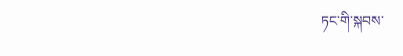ཏང་གི་སྐབས་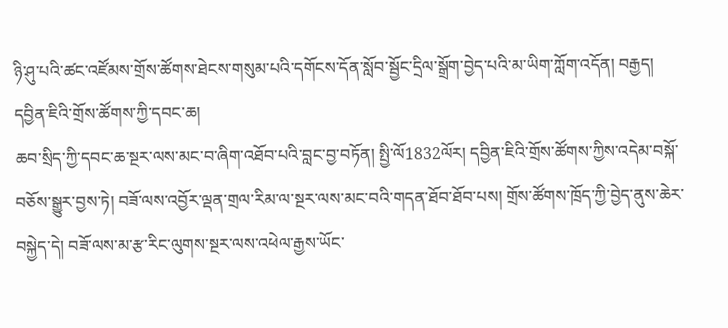ཉི་ཤུ་པའི་ཚང་འཛོམས་གྲོས་ཚོགས་ཐེངས་གསུམ་པའི་དགོངས་དོན་སློབ་སྦྱོང་དྲིལ་སྒྲོག་བྱེད་པའི་མ་ཡིག་ཀློག་འདོན། བརྒྱད།
དབྱིན་ཇིའི་གྲོས་ཚོགས་ཀྱི་དབང་ཆ།
ཆབ་སྲིད་ཀྱི་དབང་ཆ་སྔར་ལས་མང་བ་ཞིག་འཐོབ་པའི་བླང་བྱ་བཏོན། སྤྱི་ལོ1832ལོར། དབྱིན་ཇིའི་གྲོས་ཚོགས་ཀྱིས་འདེམ་བསྐོ་བཅོས་སྒྱུར་བྱས་ཏེ། བཟོ་ལས་འབྱོར་ལྡན་གྲལ་རིམ་ལ་སྔར་ལས་མང་བའི་གདན་ཐོབ་ཐོབ་པས། གྲོས་ཚོགས་ཁྲོད་ཀྱི་བྱེད་ནུས་ཆེར་བསྐྱེད་དེ། བཟོ་ལས་མ་རྩ་རིང་ལུགས་སྔར་ལས་འཕེལ་རྒྱས་ཡོང་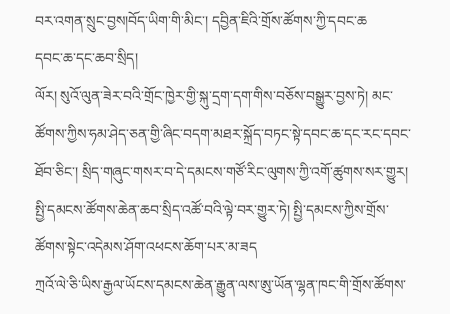བར་འགན་སྲུང་བྱས།བོད་ཡིག་གི་མིང་། དབྱིན་ཇིའི་གྲོས་ཚོགས་ཀྱི་དབང་ཆ
དབང་ཆ་དང་ཆབ་སྲིད།
ལོར། སུའོ་ལུན་ཟེར་བའི་གྲོང་ཁྱེར་གྱི་སྐུ་དྲག་དག་གིས་བཅོས་བསྒྱུར་བྱས་ཏེ། མང་ཚོགས་ཀྱིས་ཧམ་ཤེད་ཅན་གྱི་ཞིང་བདག་མཐར་སྐྲོད་བཏང་སྟེ་དབང་ཆ་དང་རང་དབང་ཐོབ་ཅིང་། སྲིད་གཞུང་གསར་བ་དེ་དམངས་གཙོ་རིང་ལུགས་ཀྱི་འགོ་ཚུགས་སར་གྱུར། སྤྱི་དམངས་ཚོགས་ཆེན་ཆབ་སྲིད་འཚོ་བའི་ལྟེ་བར་གྱུར་ཏེ། སྤྱི་དམངས་ཀྱིས་གྲོས་ཚོགས་སྟེང་འདེམས་ཤོག་འཕངས་ཆོག་པར་མ་ཟད
ཀྲའོ་ལེ་ཅི་ཡིས་རྒྱལ་ཡོངས་དམངས་ཆེན་རྒྱུན་ལས་ཨུ་ཡོན་ལྷན་ཁང་གི་གྲོས་ཚོགས་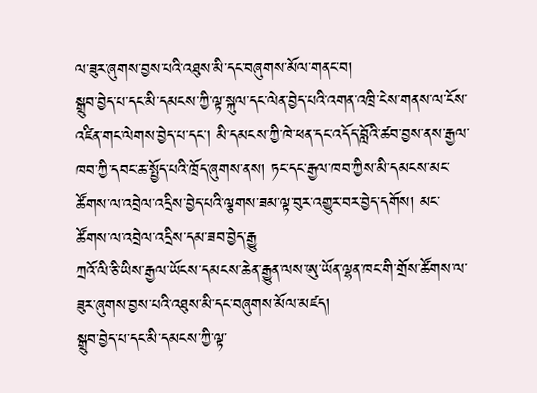ལ་ཟུར་ཞུགས་བྱས་པའི་འཐུས་མི་དང་བཞུགས་མོལ་གནང་བ།
སྒྲུབ་བྱེད་པ་དང་མི་དམངས་ཀྱི་ལྟ་སྐུལ་དང་ལེན་བྱེད་པའི་འགན་འཁྲི་ངེས་གནས་ལ་ངོས་འཛིན་གང་ལེགས་བྱེད་པ་དང་། མི་དམངས་ཀྱི་ཁེ་ཕན་དང་འདོད་བློའི་ཚབ་བྱས་ནས་རྒྱལ་ཁབ་ཀྱི་དབང་ཆ་སྤྱོད་པའི་ཁྲོད་ཞུགས་ནས། ཏང་དང་རྒྱལ་ཁབ་ཀྱིས་མི་དམངས་མང་ཚོགས་ལ་འབྲེལ་འདྲིས་བྱེད་པའི་ལྕགས་ཟམ་ལྟ་བུར་འགྱུར་བར་བྱེད་དགོས། མང་ཚོགས་ལ་འབྲེལ་འདྲིས་དམ་ཟབ་བྱེད་རྒྱུ
ཀྲའོ་ལི་ཅི་ཡིས་རྒྱལ་ཡོངས་དམངས་ཆེན་རྒྱུན་ལས་ཨུ་ཡོན་ལྷན་ཁང་གི་གྲོས་ཚོགས་ལ་ཟུར་ཞུགས་བྱས་པའི་འཐུས་མི་དང་བཞུགས་མོལ་མཛད།
སྒྲུབ་བྱེད་པ་དང་མི་དམངས་ཀྱི་ལྟ་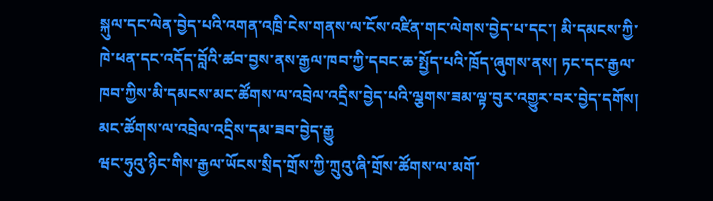སྐུལ་དང་ལེན་བྱེད་པའི་འགན་འཁྲི་ངེས་གནས་ལ་ངོས་འཛིན་གང་ལེགས་བྱེད་པ་དང་། མི་དམངས་ཀྱི་ཁེ་ཕན་དང་འདོད་བློའི་ཚབ་བྱས་ནས་རྒྱལ་ཁབ་ཀྱི་དབང་ཆ་སྤྱོད་པའི་ཁྲོད་ཞུགས་ནས། ཏང་དང་རྒྱལ་ཁབ་ཀྱིས་མི་དམངས་མང་ཚོགས་ལ་འབྲེལ་འདྲིས་བྱེད་པའི་ལྕགས་ཟམ་ལྟ་བུར་འགྱུར་བར་བྱེད་དགོས། མང་ཚོགས་ལ་འབྲེལ་འདྲིས་དམ་ཟབ་བྱེད་རྒྱུ
ཝང་ཧུའུ་ཉིང་གིས་རྒྱལ་ཡོངས་སྲིད་གྲོས་ཀྱི་ཀྲུའུ་ཞི་གྲོས་ཚོགས་ལ་མགོ་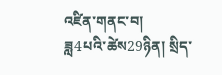འཛིན་གནང་བ།
ཟླ4པའི་ཚེས29ཉིན། སྲིད་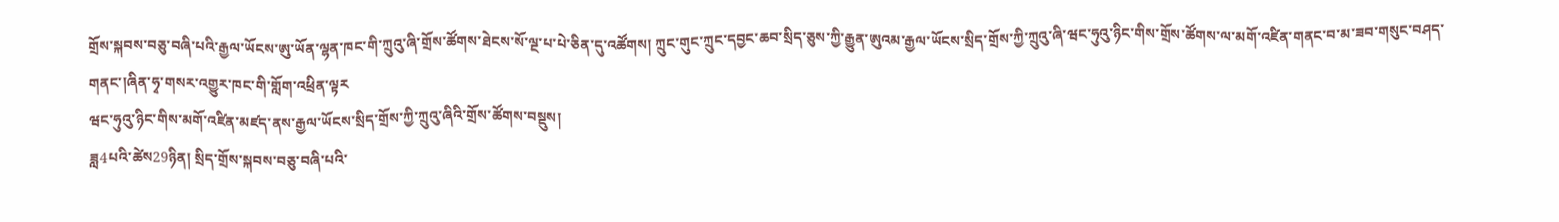གྲོས་སྐབས་བཅུ་བཞི་པའི་རྒྱལ་ཡོངས་ཨུ་ཡོན་ལྷན་ཁང་གི་ཀྲུའུ་ཞི་གྲོས་ཚོགས་ཐེངས་སོ་ལྔ་པ་པེ་ཅིན་དུ་འཚོགས། ཀྲུང་གུང་ཀྲུང་དབྱང་ཆབ་སྲིད་ཅུས་ཀྱི་རྒྱུན་ཨུའམ་རྒྱལ་ཡོངས་སྲིད་གྲོས་ཀྱི་ཀྲུའུ་ཞི་ཝང་ཧུའུ་ཉིང་གིས་གྲོས་ཚོགས་ལ་མགོ་འཛིན་གནང་བ་མ་ཟབ་གསུང་བཤད་གནང་།ཞིན་ཧྭ་གསར་འགྱུར་ཁང་གི་གློག་འཕྲིན་ལྟར
ཝང་ཧུའུ་ཉིང་གིས་མགོ་འཛིན་མཛད་ནས་རྒྱལ་ཡོངས་སྲིད་གྲོས་ཀྱི་ཀྲུའུ་ཞིའི་གྲོས་ཚོགས་བསྡུས།
ཟླ4པའི་ཚེས29ཉིན། སྲིད་གྲོས་སྐབས་བཅུ་བཞི་པའི་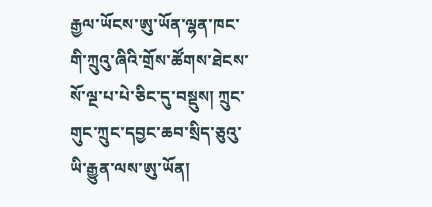རྒྱལ་ཡོངས་ཨུ་ཡོན་ལྷན་ཁང་གི་ཀྲུའུ་ཞིའི་གྲོས་ཚོགས་ཐེངས་སོ་ལྔ་པ་པེ་ཅིང་དུ་བསྡུས། ཀྲུང་གུང་ཀྲུང་དབྱང་ཆབ་སྲིད་ཅུའུ་ཡི་རྒྱུན་ལས་ཨུ་ཡོན།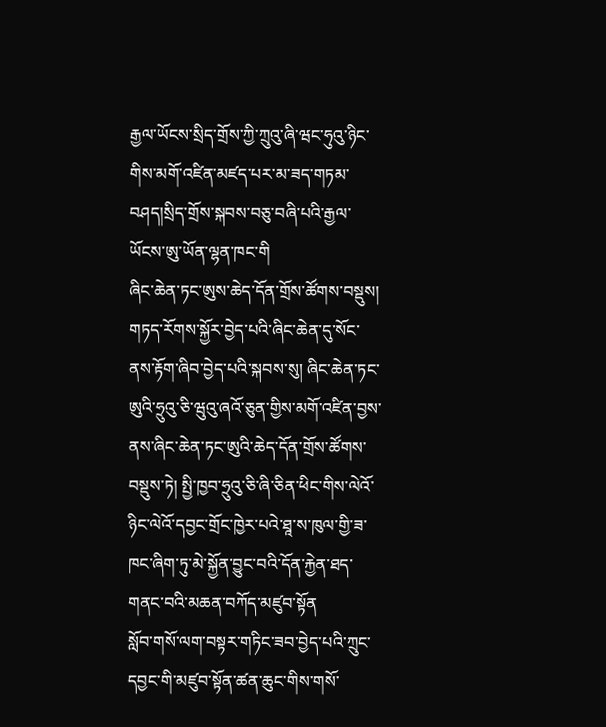རྒྱལ་ཡོངས་སྲིད་གྲོས་ཀྱི་ཀྲུའུ་ཞི་ཝང་ཧུའུ་ཉིང་གིས་མགོ་འཛིན་མཛད་པར་མ་ཟད་གཏམ་བཤད།སྲིད་གྲོས་སྐབས་བཅུ་བཞི་པའི་རྒྱལ་ཡོངས་ཨུ་ཡོན་ལྷན་ཁང་གི
ཞིང་ཆེན་ཏང་ཨུས་ཆེད་དོན་གྲོས་ཚོགས་བསྡུས།
གཏད་རོགས་སྐྱོར་བྱེད་པའི་ཞིང་ཆེན་དུ་སོང་ནས་རྟོག་ཞིབ་བྱེད་པའི་སྐབས་སུ། ཞིང་ཆེན་ཏང་ཨུའི་ཧྲུའུ་ཅི་ཝུའུ་ཞའོ་ཅུན་གྱིས་མགོ་འཛིན་བྱས་ནས་ཞིང་ཆེན་ཏང་ཨུའི་ཆེད་དོན་གྲོས་ཚོགས་བསྡུས་ཏེ། སྤྱི་ཁྱབ་ཧྲུའུ་ཅི་ཞི་ཅིན་ཕིང་གིས་ལེའོ་ཉིང་ལེའོ་དབྱང་གྲོང་ཁྱེར་པའེ་ཐཱ་ས་ཁུལ་གྱི་ཟ་ཁང་ཞིག་ཏུ་མེ་སྐྱོན་བྱུང་བའི་དོན་རྐྱེན་ཐད་གནང་བའི་མཆན་བཀོད་མཛུབ་སྟོན
སློབ་གསོ་ལག་བསྟར་གཏིང་ཟབ་བྱེད་པའི་ཀྲུང་དབྱང་གི་མཛུབ་སྟོན་ཚན་ཆུང་གིས་གསོ་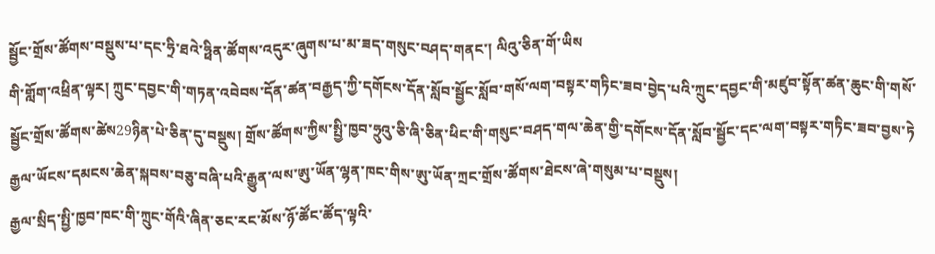སྦྱོང་གྲོས་ཚོགས་བསྡུས་པ་དང་ཧྲི་ཐའེ་ཧྥིན་ཚོགས་འདུར་ཞུགས་པ་མ་ཟད་གསུང་བཤད་གནང་། ལིའུ་ཅིན་གོ་ཡིས
གི་གློག་འཕྲིན་ལྟར། ཀྲུང་དབྱང་གི་གཏན་འབེབས་དོན་ཚན་བརྒྱད་ཀྱི་དགོངས་དོན་སློབ་སྦྱོང་སློབ་གསོ་ལག་བསྟར་གཏིང་ཟབ་བྱེད་པའི་ཀྲུང་དབྱང་གི་མཛུབ་སྟོན་ཚན་ཆུང་གི་གསོ་སྦྱོང་གྲོས་ཚོགས་ཚེས29ཉིན་པེ་ཅིན་དུ་བསྡུས། གྲོས་ཚོགས་ཀྱིས་སྤྱི་ཁྱབ་ཧྲུའུ་ཅི་ཞི་ཅིན་ཕིང་གི་གསུང་བཤད་གལ་ཆེན་གྱི་དགོངས་དོན་སློབ་སྦྱོང་དང་ལག་བསྟར་གཏིང་ཟབ་བྱས་ཏེ
རྒྱལ་ཡོངས་དམངས་ཆེན་སྐབས་བཅུ་བཞི་པའི་རྒྱུན་ལས་ཨུ་ཡོན་ལྷན་ཁང་གིས་ཨུ་ཡོན་ཀྲང་གྲོས་ཚོགས་ཐེངས་ཞེ་གསུམ་པ་བསྡུས།
རྒྱལ་སྲིད་སྤྱི་ཁྱབ་ཁང་གི་ཀྲུང་གོའི་ཞིན་ཅང་རང་མོས་ཉོ་ཚོང་ཚོད་ལྟའི་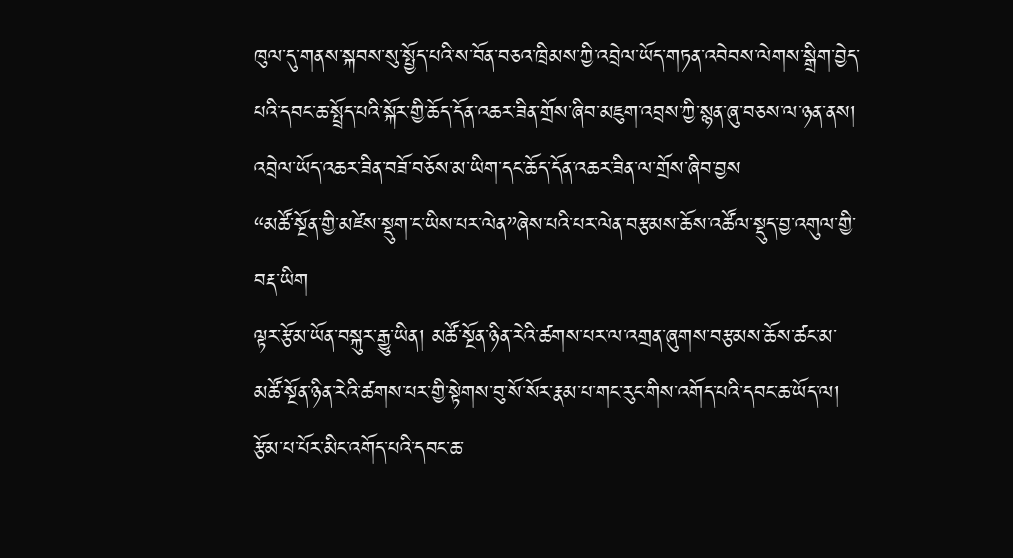ཁུལ་དུ་གནས་སྐབས་སུ་སྤྱོད་པའི་ས་བོན་བཅའ་ཁྲིམས་ཀྱི་འབྲེལ་ཡོད་གཏན་འབེབས་ལེགས་སྒྲིག་བྱེད་པའི་དབང་ཆ་སྤྲོད་པའི་སྐོར་གྱི་ཆོད་དོན་འཆར་ཟིན་གྲོས་ཞིབ་མཇུག་འབྲས་ཀྱི་སྙན་ཞུ་བཅས་ལ་ཉན་ནས། འབྲེལ་ཡོད་འཆར་ཟིན་བཟོ་བཅོས་མ་ཡིག་དང་ཆོད་དོན་འཆར་ཟིན་ལ་གྲོས་ཞིབ་བྱས
“མཚོ་སྔོན་གྱི་མཛེས་སྡུག་ང་ཡིས་པར་ལེན”ཞེས་པའི་པར་ལེན་བརྩམས་ཆོས་འཚོལ་སྡུད་བྱ་འགུལ་གྱི་བརྡ་ཡིག
ལྟར་རྩོམ་ཡོན་བསྐུར་རྒྱུ་ཡིན། མཚོ་སྔོན་ཉིན་རེའི་ཚགས་པར་ལ་འགྲན་ཞུགས་བརྩམས་ཆོས་ཚང་མ་མཚོ་སྔོན་ཉིན་རེའི་ཚགས་པར་གྱི་སྟེགས་བུ་སོ་སོར་རྣམ་པ་གང་རུང་གིས་འགོད་པའི་དབང་ཆ་ཡོད་ལ། རྩོམ་པ་པོར་མིང་འགོད་པའི་དབང་ཆ་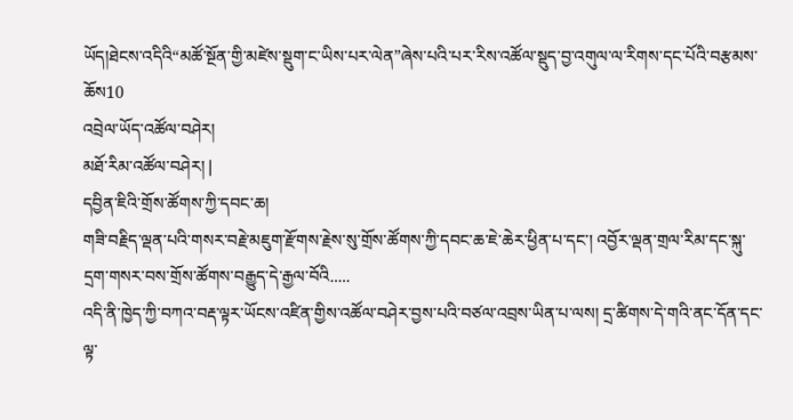ཡོད།ཐེངས་འདིའི“མཚོ་སྔོན་གྱི་མཛེས་སྡུག་ང་ཡིས་པར་ལེན”ཞེས་པའི་པར་རིས་འཚོལ་སྡུད་བྱ་འགུལ་ལ་རིགས་དང་པོའི་བརྩམས་ཆོས10
འབྲེལ་ཡོད་འཚོལ་བཤེར།
མཐོ་རིམ་འཚོལ་བཤེར། |
དབྱིན་ཇིའི་གྲོས་ཚོགས་ཀྱི་དབང་ཆ།
གཟི་བརྗིད་ལྡན་པའི་གསར་བརྗེ་མཇུག་རྫོགས་རྗེས་སུ་གྲོས་ཚོགས་ཀྱི་དབང་ཆ་ཇེ་ཆེར་ཕྱིན་པ་དང་། འབྱོར་ལྡན་གྲལ་རིམ་དང་སྐུ་དྲག་གསར་བས་གྲོས་ཚོགས་བརྒྱུད་དེ་རྒྱལ་བོའི.....
འདི་ནི་ཁྱེད་ཀྱི་བཀའ་བརྡ་ལྟར་ཡོངས་འཛིན་གྱིས་འཚོལ་བཤེར་བྱས་པའི་བཙལ་འབྲས་ཡིན་པ་ལས། དྲ་ཚིགས་དེ་གའི་ནང་དོན་དང་ལྟ་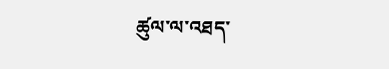ཚུལ་ལ་འཐད་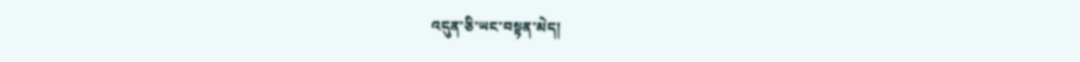འདུན་ཅི་ཡང་བསྟན་མེད།